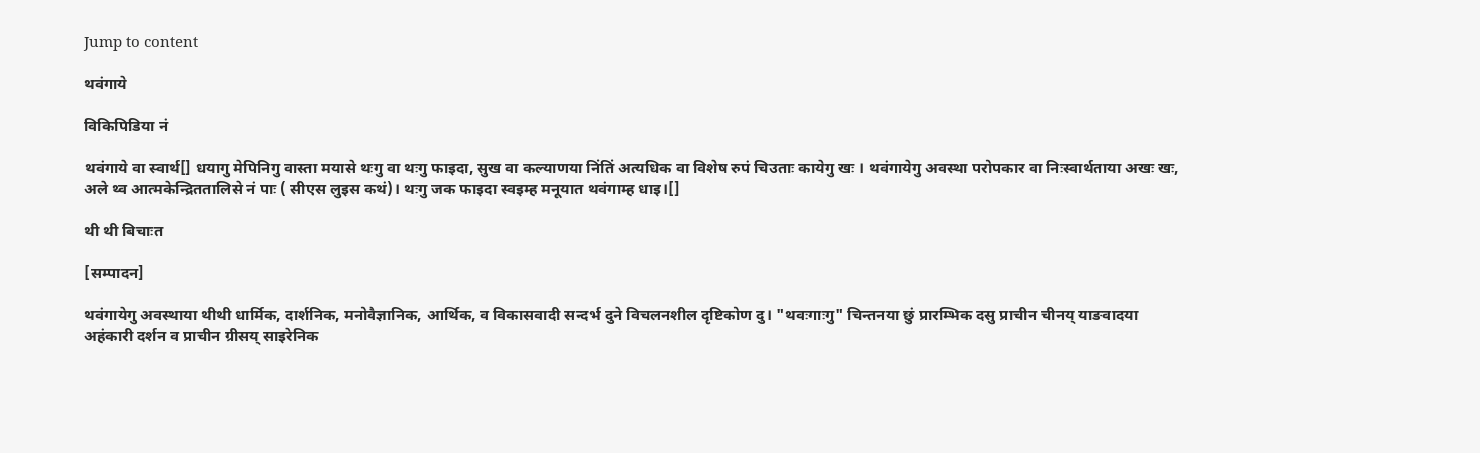Jump to content

थवंगाये

विकिपिडिया नं

थवंगाये वा स्वार्थ[] धयागु मेपिनिगु वास्ता मयासे थःगु वा थःगु फाइदा, सुख वा कल्याणया निंतिं अत्यधिक वा विशेष रुपं चिउताः कायेगु खः । थवंगायेगु अवस्था परोपकार वा निःस्वार्थताया अखः खः, अले थ्व आत्मकेन्द्रिततालिसे नं पाः ( सीएस लुइस कथं)। थःगु जक फाइदा स्वइम्ह मनूयात थवंगाम्ह धाइ।[]

थी थी बिचाःत

[सम्पादन]

थवंगायेगु अवस्थाया थीथी धार्मिक, दार्शनिक, मनोवैज्ञानिक, आर्थिक, व विकासवादी सन्दर्भ दुने विचलनशील दृष्टिकोण दु। "थवःगाःगु" चिन्तनया छुं प्रारम्भिक दसु प्राचीन चीनय् याङवादया अहंकारी दर्शन व प्राचीन ग्रीसय् साइरेनिक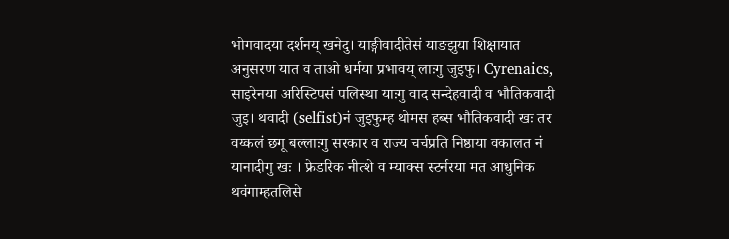भोगवादया दर्शनय् खनेदु। याङ्गीवादीतेसं याङझुया शिक्षायात अनुसरण यात व ताओ धर्मया प्रभावय् लाःगु जुइफु। Cyrenaics, साइरेनया अरिस्टिपसं पलिस्था याःगु वाद सन्देहवादी व भौतिकवादी जुइ। थवादी (selfist)नं जुइफुम्ह थोमस हब्स भौतिकवादी खः तर वय्कलं छगू बल्लाःगु सरकार व राज्य चर्चप्रति निष्ठाया वकालत नं यानादीगु खः । फ्रेडरिक नीत्शे व म्याक्स स्टर्नरया मत आधुनिक थवंगाम्हतलिसे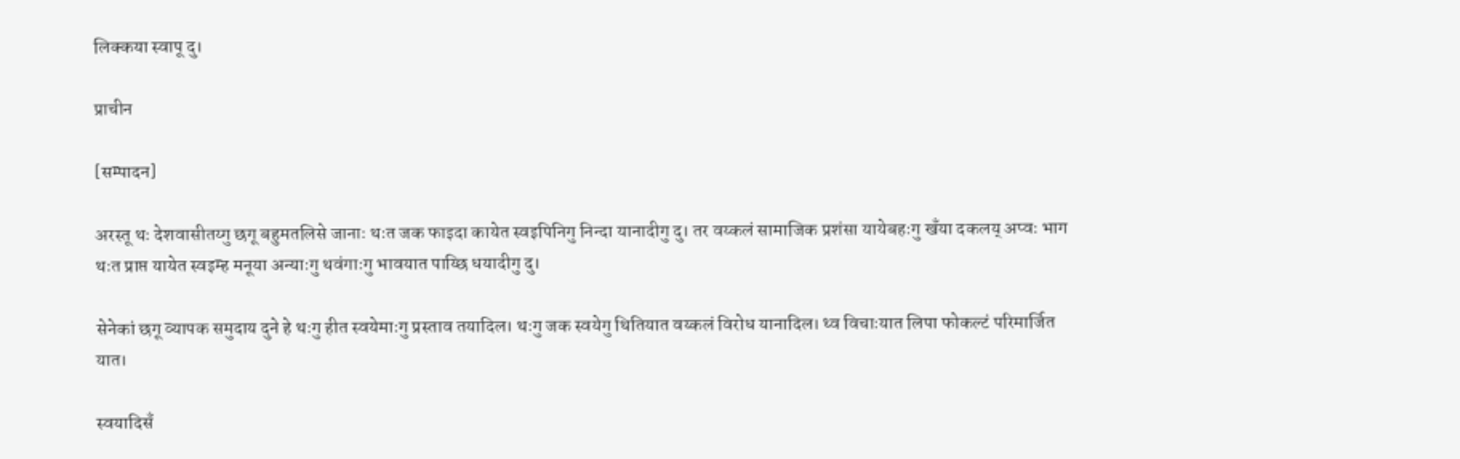लिक्कया स्वापू दु।

प्राचीन

[सम्पादन]

अरस्तू थः देशवासीतय्गु छगू बहुमतलिसे जानाः थःत जक फाइदा कायेत स्वइपिनिगु निन्दा यानादीगु दु। तर वय्कलं सामाजिक प्रशंसा यायेबहःगु खँया दकलय् अप्वः भाग थःत प्राप्त यायेत स्वइम्ह मनूया अन्याःगु थवंगाःगु भावयात पाय्छि धयादीगु दु।

सेनेकां छगू व्यापक समुदाय दुने हे थःगु हीत स्वयेमाःगु प्रस्ताव तयादिल। थःगु जक स्वयेगु थितियात वय्कलं विरोध यानादिल। थ्व विचाःयात लिपा फोकल्टं परिमार्जित यात।

स्वयादिसँ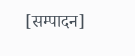[सम्पादन]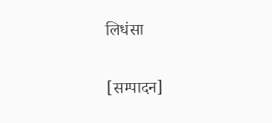लिधंसा

[सम्पादन]